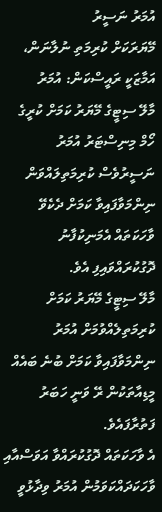އުމަރު ނަސީރު
މޭޔަރަކަށް ކުރިމަތި ނުލާނަން، އަމާޒަކީ ރައީސްކަން: އުމަރު
މާލޭ ސިޓީގެ މޭޔަރު ކަމަށް ކުރީގެ ހޯމް މިނިސްޓަރު އުމަރު ނަސީރުވެސް ކުރިމަތިލައްވަން ނިންމަވާފައިވާ ކަމަށް ދެކެވޭ ވާހަކަތައް އެމަނިކުފާނު ދޮގުކުރައްވައިފި އެވެ.
މާލޭ ސިޓީގެ މޭޔަރު ކަމަށް ކުރިމަތިލެއްވުމަށް އުމަރު ނިންމަވާފައިވާ ކަމަށް ބުނެ ބައެއް މީޑިއާތަކުން ރޭ ވަނީ ހަބަރު ފަތުރާފައެވެ.
އެ ވާހަކަތައް ދޮގުކުރައްވާ އަވަސްއާއި ވާހަކަދައްކަވަމުން އުމަރު ވިދާޅުވީ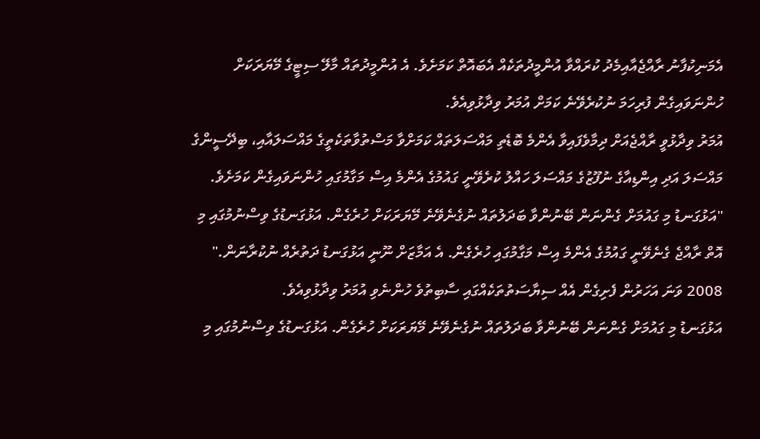އެމަނިކުފާނު ރާއްޖެއާއިމެދު ކުރައްވާ އުންމީދުތަކެއް އެބައޮތް ކަމަށެވެ. އެ އުންމީދުތައް މާލޭ ސިޓީގެ މޭޔަރަކަށް ހުންނަވައިގެން ފުރިހަމަ ނުކުރެވޭނެ ކަމަށް އުމަރު ވިދާޅުވިއެވެ.
އުމަރު ވިދާޅުވީ ރާއްޖެއަށް ދިމާވެފައިވާ އެންމެ ބޮޑެތި މައްސަލަތައް ކަމަށްވާ މަސްތުވާތަކެތީގެ މައްސަލައާއި، ބިދޭސީންގެ މައްސަލަ އަދި އިންޑިއާގެ ނުފޫޒުގެ މައްސަލަ ހައްލު ކުރެވޭނީ ގައުމުގެ އެންމެ އިސް މަގާމުގައި ހުންނަވައިގެން ކަމަށެވެ.
"އަޅުގަނޑު މި ގައުމަށް ގެންނަން ބޭނުންވާ ބަދަލުތައް ނުގެނެވޭނެ މޭޔަރަކަށް ހުރެގެން. އަޅުގަނޑުގެ ވިސްނުމުގައި މި އޮތް ރާއްޖެ ގެނެވޭނީ ގައުމުގެ އެންމެ އިސް މަގާމުގައި ހުރެގެން. އެ އަމާޒަށް ނޫނީ އަޅުގަނޑު ދަތުރެއް ނުކުރާނަން." 2008 ވަނަ އަހަރުން ފެށިގެން އެއް ސިޔާސަތުތަކެއްގައި ސާބިތުވެ ހުންނެވި އުމަރު ވިދާޅުވިއެވެ.
އަޅުގަނޑު މި ގައުމަށް ގެންނަން ބޭނުންވާ ބަދަލުތައް ނުގެނެވޭނެ މޭޔަރަކަށް ހުރެގެން. އަޅުގަނޑުގެ ވިސްނުމުގައި މި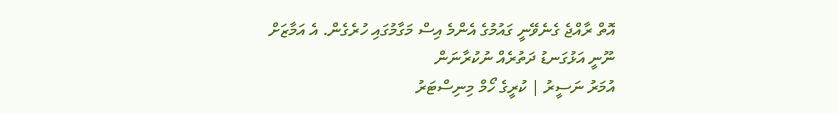އޮތް ރާއްޖެ ގެނެވޭނީ ގައުމުގެ އެންމެ އިސް މަގާމުގައި ހުރެގެން. އެ އަމާޒަށް ނޫނީ އަޅުގަނޑު ދަތުރެއް ނުކުރާނަން
އުމަރު ނަސީރު | ކުރީގެ ހޯމް މިނިސްޓަރު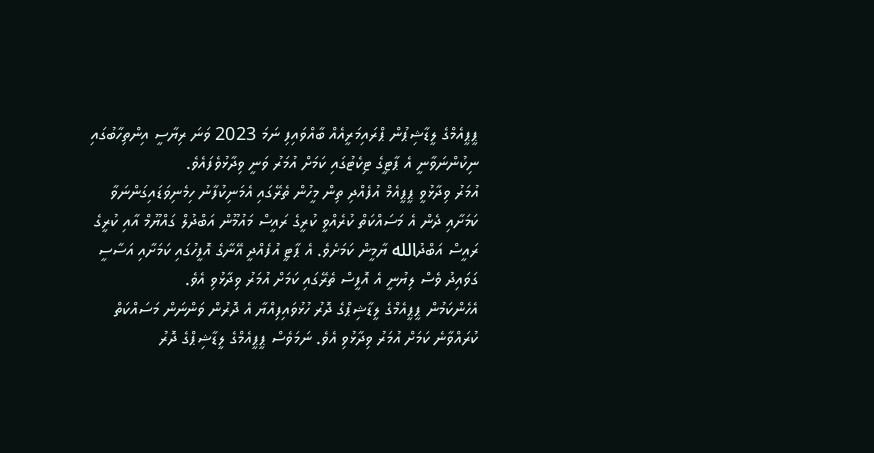ޕީޕީއެމްގެ ލީޑާޝިޕުން ޕްރައިމަރީއެއް ބާއްވައިފި ނަމަ 2023 ވަނަ ރިޔާސީ އިންތިހާބުގައި ނިކުންނަވާނީ އެ ޕާޓީގެ ޓިކެޓުގައި ކަމަށް އުމަރު ވަނީ ވިދާޅުވެފައެވެ.
އުމަރު ވިދާޅުވީ ޕީޕީއެމް އުފެއްދި ތިން މީހުން ތެރޭގައި އެމަނިކުފާނު ހިމެނިވަޑައިގަންނަވާ ކަމަށާއި ދެން އެ މަސައްކަތް ކުރެއްވީ ކުރީގެ ރައީސް މައުމޫން އަބްދުލް ގައްޔޫމް އާއި ކުރީގެ ރައީސް އަބްދުالله ޔާމީން ކަމަށެވެ. އެ ޕާޓީ އުފެއްދީ އޭނާގެ އޮފީހުގައި ކަމަށާއި އަސާސީ ގަވައިދު ވެސް ލިޔުނީ އެ އޮފީސް ތެރޭގައި ކަމަށް އުމަރު ވިދާޅުވި އެވެ.
އެހެންކަމުން ޕީޕީއެމްގެ ލީޑާޝިޕްގެ ދޮރު ހުޅުވައިފިއްޔާ އެ ދޮރުން ވަންނަން މަސައްކަތް ކުރައްވާނެ ކަމަށް އުމަރު ވިދާޅުވި އެވެ. ނަމަވެސް ޕީޕީއެމްގެ ލީޑާޝިޕްގެ ދޮރު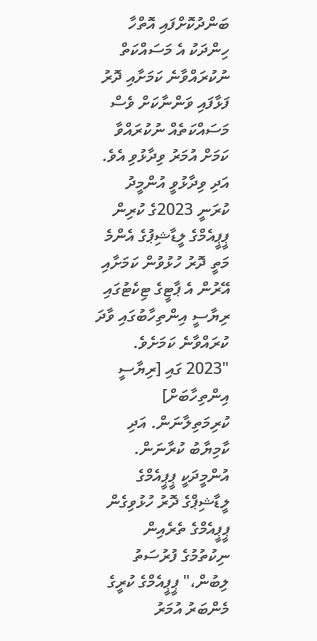ބަންދުކޮށްފައި އޮތްހާ ހިންދަކު އެ މަސައްކަތް ނުކުރައްވާނެ ކަމަށާއި ދޮރު ފަޅާފައި ވަންނާކަށް ވެސް މަސައްކަތެއް ނުކުރައްވާ ކަމަށް އުމަރު ވިދާޅުވި އެވެ. އަދި ވިދާޅުވީ އުންމީދު ކުރަނީ 2023ގެ ކުރިން ޕީޕީއެމްގެ ލީޑާޝިޕުގެ އެންމެ މަތީ ދޮރު ހުޅުވުން ކަމަށާއި އޭރުން އެ ޕާޓީގެ ޓިކެޓުގައި ރިޔާސީ އިންތިހާބުގައި ވާދަ ކުރައްވާނެ ކަމަށެވެ.
"2023 ގައި [ރިޔާސީ އިންތިހާބަށް] ކުރިމަތިލާނަން. އަދި ކާމިޔާބު ކުރާނަން. އުންމީދަކީ ޕީޕީއެމްގެ ލީޑާޝިޕްގެ ދޮރު ހުޅުވިގެން ޕީޕީއެމްގެ ތެރެއިން ނިކުތުމުގެ ފުރުސަތު ލިބުން،" ޕީޕީއެމްގެ ކުރީގެ މެންބަރު އުމަރު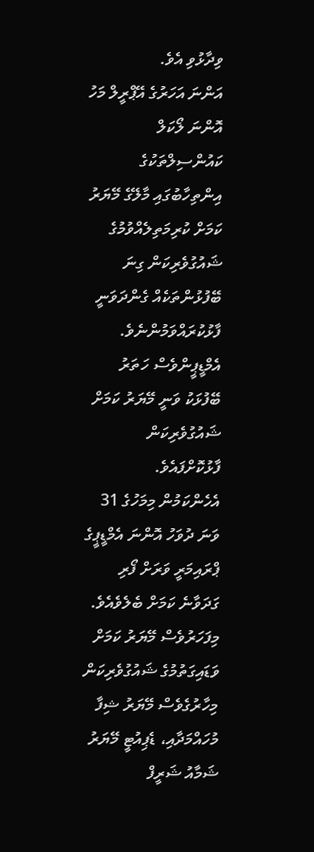ވިދާޅުވި އެވެ.
އަންނަ އަހަރުގެ އޭޕްރީލް މަހު އޮންނަ ލޯކަލް ކައުންސިލްތަކުގެ އިންތިހާބުގައި މާލޭގެ މޭޔަރު ކަމަށް ކުރިމަތިލެއްވުމުގެ ޝައުގުވެރިކަން ގިނަ ބޭފުޅުންތަކެއް ގެންދަވަނީ ފާޅުކުރައްވަމުންނެވެ. އެމްޑީޕީންވެސް ހަތަރު ބޭފުޅަކު ވަނީ މޭޔަރު ކަމަށް ޝައުގުވެރިކަން ފާޅުކޮށްފައެވެ.
އެހެންކަމުން މިމަހުގެ 31 ވަނަ ދުވަހު އޮންނަ އެމްޑީޕީގެ ޕްރައިމަރީ ވަރަށް ފޯރި ގަދަވާނެ ކަމަށް ބެލެވެއެވެ. މިފަހަރުވެސް މޭޔަރު ކަމަށް ވަޑައިގަތުމުގެ ޝައުގުވެރިކަން މިހާރުގެވެސް މޭޔަރު ޝިފާ މުހައްމަދާއި، ޑެޕިއުޓީ މޭޔަރު ޝަމާއު ޝަރީފް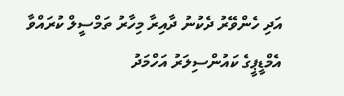އަދި ހެންވޭރު ދެކުނު ދާއިރާ މިހާރު ތަމްސީލް ކުރައްވާ އެމްޑީޕީގެ ކައުންސިލަރު އަހްމަދު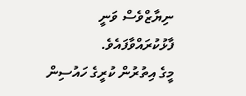ނިޔާޒްވެސް ވަނީ ފާޅުކުރައްވާފައެވެ.
މީގެ އިތުރުން ކުރީގެ ހައުސިން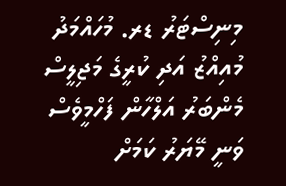މިނިސްޓަރު ޑރ. މުހައްމަދު މުއިއްޒު އަދި ކުރީގެ މަޖިލީސް މެންބަރު އަލްހާން ފަހްމީވެސް ވަނީ މޭޔަރު ކަމަށް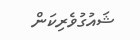ޝައުގުވެރިކަން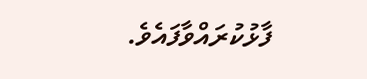ފާޅުކުރައްވާފައެވެ.